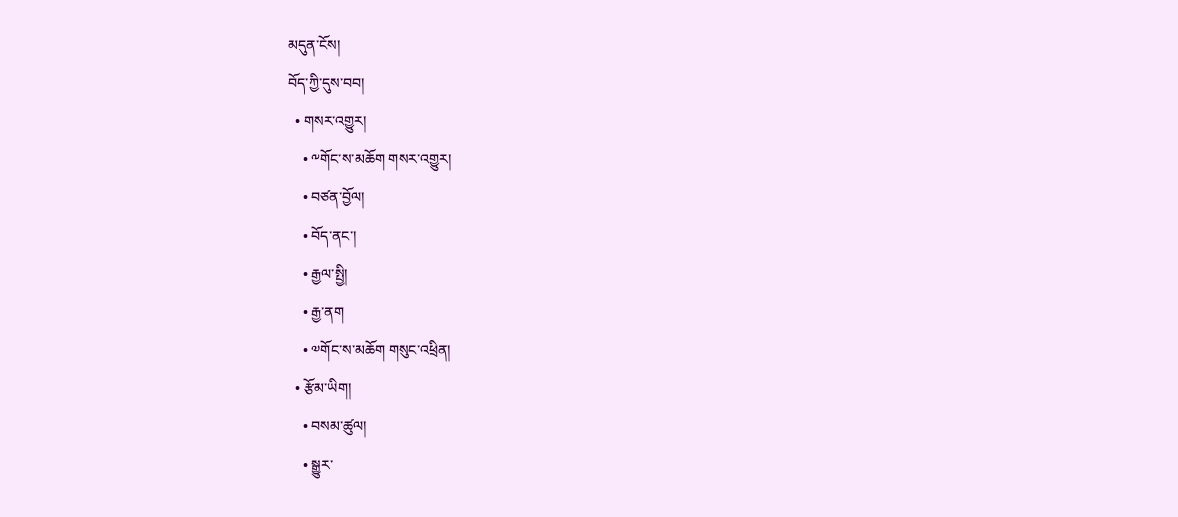མདུན་ངོས།
བོད་ཀྱི་དུས་བབ།
  • གསར་འགྱུར།
    • ༸གོང་ས་མཆོག གསར་འགྱུར།
    • བཙན་བྱོལ།
    • བོད་ནང་།
    • རྒྱལ་སྤྱི།
    • རྒྱ་ནག
    • ༧གོང་ས་མཆོག གསུང་འཕྲིན།
  • རྩོམ་ཡིག།
    • བསམ་ཚུལ།
    • སྒྱུར་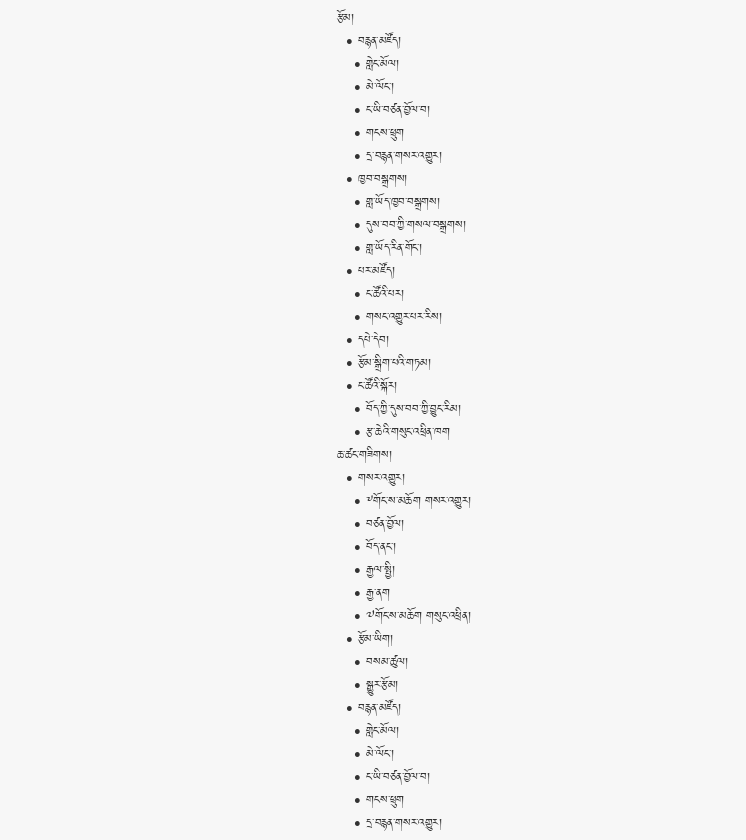རྩོམ།
  • བརྙན་མཛོད།
    • གླེང་མོལ།
    • མེ་ལོང་།
    • ང་ཡི་བཙན་བྱོལ་བ།
    • གངས་ཕྲུག
    • དྲ་བརྙན་གསར་འགྱུར།
  • ཁྱབ་བསྒྲགས།
    • གླ་ཡོད་ཁྱབ་བསྒྲགས།
    • དུས་བབ་ཀྱི་གསལ་བསྒྲགས།
    • གླ་ཡོད་རིན་གོང་།
  • པར་མཛོད།
    • ང་ཚོའི་པར།
    • གསང་འགྱུར་པར་རིས།
  • དཔེ་དེབ།
  • རྩོམ་སྒྲིག་པའི་གཏམ།
  • ང་ཚོའི་སྐོར།
    • བོད་ཀྱི་དུས་བབ་ཀྱི་བྱུང་རིམ།
    • རྩ་ཆེའི་གསུང་འཕྲིན་ཁག
ཆ་ཚང་གཟིགས།
  • གསར་འགྱུར།
    • ༸གོང་ས་མཆོག གསར་འགྱུར།
    • བཙན་བྱོལ།
    • བོད་ནང་།
    • རྒྱལ་སྤྱི།
    • རྒྱ་ནག
    • ༧གོང་ས་མཆོག གསུང་འཕྲིན།
  • རྩོམ་ཡིག།
    • བསམ་ཚུལ།
    • སྒྱུར་རྩོམ།
  • བརྙན་མཛོད།
    • གླེང་མོལ།
    • མེ་ལོང་།
    • ང་ཡི་བཙན་བྱོལ་བ།
    • གངས་ཕྲུག
    • དྲ་བརྙན་གསར་འགྱུར།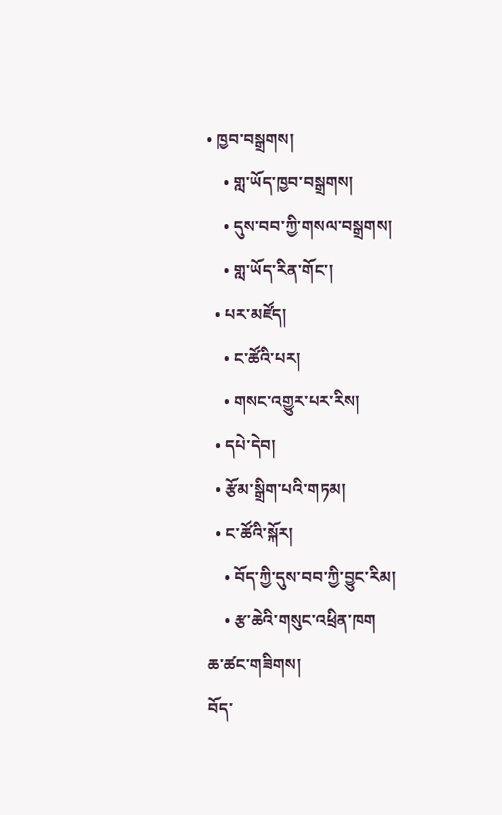• ཁྱབ་བསྒྲགས།
    • གླ་ཡོད་ཁྱབ་བསྒྲགས།
    • དུས་བབ་ཀྱི་གསལ་བསྒྲགས།
    • གླ་ཡོད་རིན་གོང་།
  • པར་མཛོད།
    • ང་ཚོའི་པར།
    • གསང་འགྱུར་པར་རིས།
  • དཔེ་དེབ།
  • རྩོམ་སྒྲིག་པའི་གཏམ།
  • ང་ཚོའི་སྐོར།
    • བོད་ཀྱི་དུས་བབ་ཀྱི་བྱུང་རིམ།
    • རྩ་ཆེའི་གསུང་འཕྲིན་ཁག
ཆ་ཚང་གཟིགས།
བོད་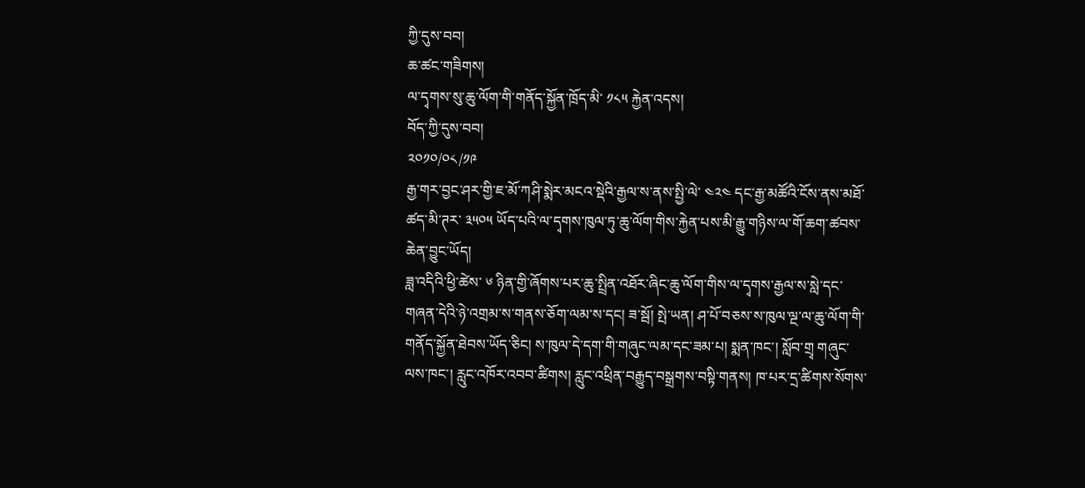ཀྱི་དུས་བབ།
ཆ་ཚང་གཟིགས།
ལ་དྭགས་སུ་ཆུ་ལོག་གི་གནོད་སྐྱོན་ཁྲོད་མི་ ༡༨༥ རྐྱེན་འདས།
བོད་ཀྱི་དུས་བབ།
༢༠༡༠/༠༨/༡༩
རྒྱ་གར་བྱང་ཤར་གྱི་ཇ་མོ་ཀཤི་སྨེར་མངའ་སྡེའི་རྒྱལ་ས་ནས་སྤྱི་ལེ་ ༤༢༤ དང་རྒྱ་མཚོའི་ངོས་ནས་མཐོ་ཚད་མི་ཊར་ ༣༥༠༥ ཡོད་པའི་ལ་དྭགས་ཁུལ་ཏུ་ཆུ་ལོག་གིས་རྐྱེན་པས་མི་རྒྱུ་གཉིས་ལ་གོ་ཆག་ཚབས་ཆེན་བྱུང་ཡོད།
ཟླ་འདིའི་ཕྱི་ཚེས་ ༦ ཉིན་གྱི་ཞོགས་པར་ཆུ་སྤྲིན་འཐོར་ཞིང་ཆུ་ལོག་གིས་ལ་དྭགས་རྒྱལ་ས་སླེ་དང་གཞན་དེའི་ཉེ་འགྲམ་ས་གནས་ཅོག་ལམ་ས་དང། ཟ་སྦོ། སྤེ་ཡན། ཤ་པོ་བཅས་ས་ཁུལ་ལྔ་ལ་ཆུ་ལོག་གི་གནོད་སྐྱོན་ཐེབས་ཡོད་ཅིང། ས་ཁུལ་དེ་དག་གི་གཞུང་ལམ་དང་ཟམ་པ། སྨན་ཁང་། སློབ་གྲྭ གཞུང་ལས་ཁང་། རླུང་འཁོར་འབབ་ཚིགས། རླུང་འཕྲིན་བརྒྱུད་བསྒྲགས་བསྟི་གནས། ཁ་པར་དྲ་ཚིགས་སོགས་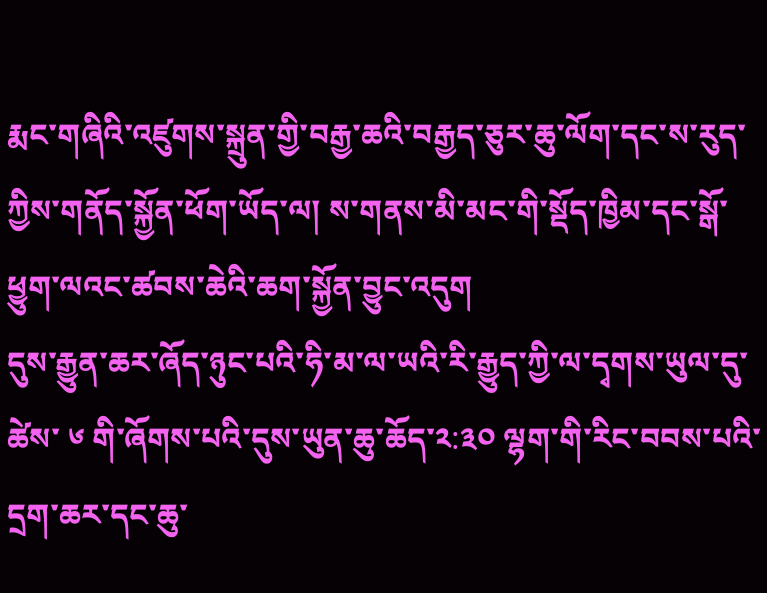རྨང་གཞིའི་འཛུགས་སྐྲུན་གྱི་བརྒྱ་ཆའི་བརྒྱད་ཅུར་ཆུ་ལོག་དང་ས་རུད་ཀྱིས་གནོད་སྐྱོན་ཕོག་ཡོད་ལ། ས་གནས་མི་མང་གི་སྡོད་ཁྱིམ་དང་སྒོ་ཕྱུག་ལའང་ཚབས་ཆེའི་ཆག་སྐྱོན་བྱུང་འདུག
དུས་རྒྱུན་ཆར་ཞོད་ཉུང་པའི་ཧི་མ་ལ་ཡའི་རི་རྒྱུད་ཀྱི་ལ་དྭགས་ཡུལ་དུ་ཚེས་ ༦ གི་ཞོགས་པའི་དུས་ཡུན་ཆུ་ཆོད་༢:༣༠ ལྷག་གི་རིང་བབས་པའི་དྲག་ཆར་དང་ཆུ་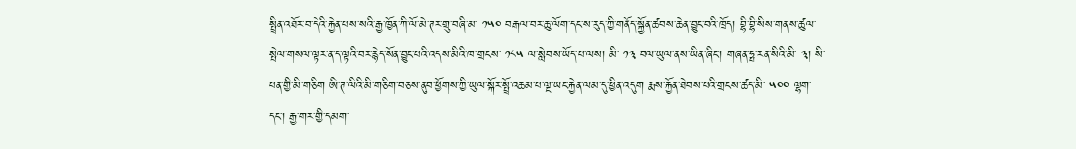སྤྲིན་འཐོར་བ་དེའི་རྐྱེན་པས་སའི་རྒྱ་ཁྱོན་ཀི་ལོ་མེ་ཊར་གྲུ་བཞི་མ་ ༡༥༠ བརྒལ་བར་ཆུ་ལོག་དང་ས་རུད་ཀྱི་གནོད་སྐྱོན་ཚབས་ཆེན་བྱུང་བའི་ཁྲོད། བྷི་བྷི་སིས་གནས་ཚུལ་སྤེལ་གསལ་ལྟར་ན་ད་ལྟའི་བར་རྙེད་སོན་བྱུང་པའི་འདས་མིའི་ཁ་གྲངས་ ༡༨༥ ལ་སླེབས་ཡོད་པ་ལས། མི་ ༡༣ བལ་ཡུལ་ནས་ཡིན་ཞིང་། གཞན་ཧྤ་རན་སིའི་མི་ ༣། སི་པན་གྱི་མི་གཅིག ཨི་ཊ་ལིའི་མི་གཅིག་བཅས་ནུབ་ཕྱོགས་ཀྱི་ཡུལ་སྐོར་སྤྲོ་འཆམ་པ་ལྔ་ཡང་རྐྱེན་ལམ་དུ་ཕྱིན་འདུག རྨས་རྐྱོན་ཐེབས་པའི་གྲངས་ཚད་མི་ ༥༠༠ ལྷག་དང་། རྒྱ་གར་གྱི་དམག་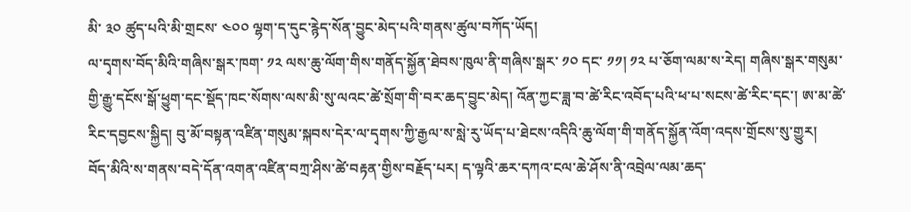མི་ ༣༠ ཚུད་པའི་མི་གྲངས་ ༤༠༠ ལྷག་ད་དུང་རྙེད་སོན་བྱུང་མེད་པའི་གནས་ཚུལ་བཀོད་ཡོད།
ལ་དྭགས་བོད་མིའི་གཞིས་སྒར་ཁག་ ༡༢ ལས་ཆུ་ལོག་གིས་གནོད་སྐྱོན་ཐེབས་ཁུལ་ནི་གཞིས་སྒར་ ༡༠ དང་ ༡༡། ༡༢ པ་ཅོག་ལམ་ས་རེད། གཞིས་སྒར་གསུམ་གྱི་རྒྱུ་དངོས་སྒོ་ཕྱུག་དང་སྡོད་ཁང་སོགས་ལས་མི་སུ་ལའང་ཚེ་སྲོག་གི་བར་ཆད་བྱུང་མེད། འོན་ཀྱང་ཟླ་བ་ཚེ་རིང་འབོད་པའི་ཕ་པ་སངས་ཚེ་རིང་དང་། ཨ་མ་ཚེ་རིང་དབྱངས་སྐྱིད། བུ་མོ་བསྟན་འཛིན་གསུམ་སྐབས་དེར་ལ་དྭགས་ཀྱི་རྒྱལ་ས་སླེ་རུ་ཡོད་པ་ཐེངས་འདིའི་ཆུ་ལོག་གི་གནོད་སྐྱོན་འོག་འདས་གྲོངས་སུ་གྱུར།
བོད་མིའི་ས་གནས་བདེ་དོན་འགན་འཛིན་བཀྲ་ཤིས་ཚེ་བརྟན་གྱིས་བརྗོད་པར། ད་ལྟའི་ཆར་དཀའ་ངལ་ཆེ་ཤོས་ནི་འབྲེལ་ལམ་ཆད་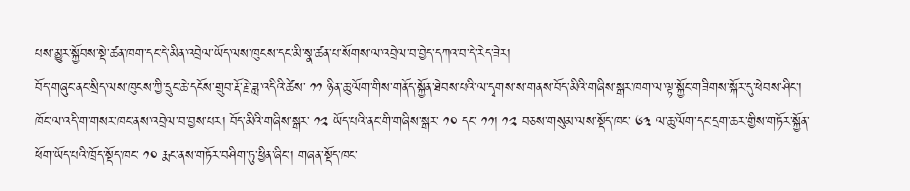པས་མྱུར་སྐྱོབས་སྡེ་ཚན་ཁག་དང་དེ་མིན་འབྲེལ་ཡོད་ལས་ཁུངས་དང་མི་སྣ་ཚན་པ་སོགས་ལ་འབྲེལ་བ་བྱེད་དཀའ་བ་དེ་རེད་ཟེར།
བོད་གཞུང་ནང་སྲིད་ལས་ཁུངས་ཀྱི་དྲུང་ཆེ་དངོས་གྲུབ་རྡོ་རྗེ་ཟླ་འདིའི་ཚེས་ ༡༡ ཉིན་ཆུ་ལོག་གིས་གནོད་སྐྱོན་ཐེབས་པའི་ལ་དྭགས་ས་གནས་བོད་མིའི་གཞིས་སྒར་ཁག་ལ་ལྟ་སྐྱོང་གཟིགས་སྐོར་དུ་ཕེབས་ཤིང་། ཁོང་ལ་འདི་ག་གསར་ཁང་ནས་འབྲེལ་བ་བྱས་པར། བོད་མིའི་གཞིས་སྒར་ ༡༢ ཡོད་པའི་ནང་གི་གཞིས་སྒར་ ༡༠ དང་ ༡༡། ༡༢ བཅས་གསུམ་ལས་སྡོད་ཁང་ ༦༣ ལ་ཆུ་ལོག་དང་དྲག་ཆར་གྱིས་གཏོར་སྐྱོན་ཕོག་ཡོད་པའི་ཁྲོད་སྡོད་ཁང་ ༡༠ རྨང་ནས་གཏོར་བཤིག་ཏུ་ཕྱིན་ཞིང་། གཞན་སྡོད་ཁང་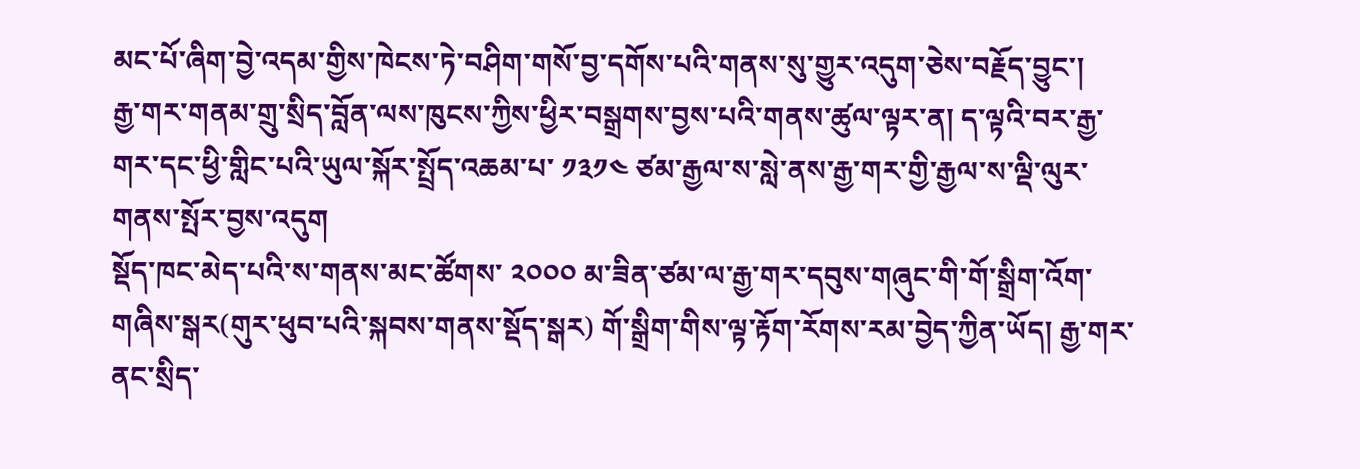མང་པོ་ཞིག་བྱེ་འདམ་གྱིས་ཁེངས་ཏེ་བཤིག་གསོ་བྱ་དགོས་པའི་གནས་སུ་གྱུར་འདུག་ཅེས་བརྗོད་བྱུང་།
རྒྱ་གར་གནམ་གྲུ་སྲིད་བློན་ལས་ཁུངས་ཀྱིས་ཕྱིར་བསྒྲགས་བྱས་པའི་གནས་ཚུལ་ལྟར་ན། ད་ལྟའི་བར་རྒྱ་གར་དང་ཕྱི་གླིང་པའི་ཡུལ་སྐོར་སྤྲོད་འཆམ་པ་ ༡༣༡༤ ཙམ་རྒྱལ་ས་སླེ་ནས་རྒྱ་གར་གྱི་རྒྱལ་ས་ལྡི་ལུར་གནས་སྤོར་བྱས་འདུག
སྡོད་ཁང་མེད་པའི་ས་གནས་མང་ཚོགས་ ༢༠༠༠ མ་ཟིན་ཙམ་ལ་རྒྱ་གར་དབུས་གཞུང་གི་གོ་སྒྲིག་འོག་གཞིས་སྒར(གུར་ཕུབ་པའི་སྐབས་གནས་སྡོད་སྒར) གོ་སྒྲིག་གིས་ལྟ་རྟོག་རོགས་རམ་བྱེད་ཀྱིན་ཡོད། རྒྱ་གར་ནང་སྲིད་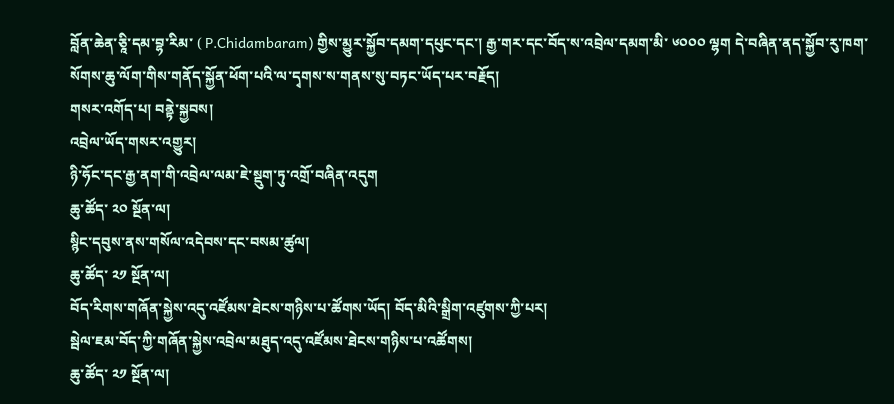བློན་ཆེན་ཅཱི་དམ་བྷ་རིམ་ ( P.Chidambaram) གྱིས་མྱུར་སྐྱོབ་དམག་དཔུང་དང་། རྒྱ་གར་དང་བོད་ས་འབྲེལ་དམག་མི་ ༦༠༠༠ ལྷག དེ་བཞིན་ནད་སྐྱོབ་རུ་ཁག་སོགས་ཆུ་ལོག་གིས་གནོད་སྐྱོན་ཕོག་པའི་ལ་དྭགས་ས་གནས་སུ་བཏང་ཡོད་པར་བརྗོད།
གསར་འགོད་པ། བནྟེ་སྐྱབས།
འབྲེལ་ཡོད་གསར་འགྱུར།
ཉི་ཧོང་དང་རྒྱ་ནག་གི་འབྲེལ་ལམ་ཇེ་སྡུག་ཏུ་འགྲོ་བཞིན་འདུག
ཆུ་ཚོད་ ༢༠ སྔོན་ལ།
སྙིང་དབུས་ནས་གསོལ་འདེབས་དང་བསམ་ཚུལ།
ཆུ་ཚོད་ ༢༡ སྔོན་ལ།
བོད་རིགས་གཞོན་སྐྱེས་འདུ་འཛོམས་ཐེངས་གཉིས་པ་ཚོགས་ཡོད། བོད་མིའི་སྒྲིག་འཛུགས་ཀྱི་པར།
སྦེལ་ཇམ་བོད་ཀྱི་གཞོན་སྐྱེས་འབྲེལ་མཐུད་འདུ་འཛོམས་ཐེངས་གཉིས་པ་འཚོགས།
ཆུ་ཚོད་ ༢༡ སྔོན་ལ།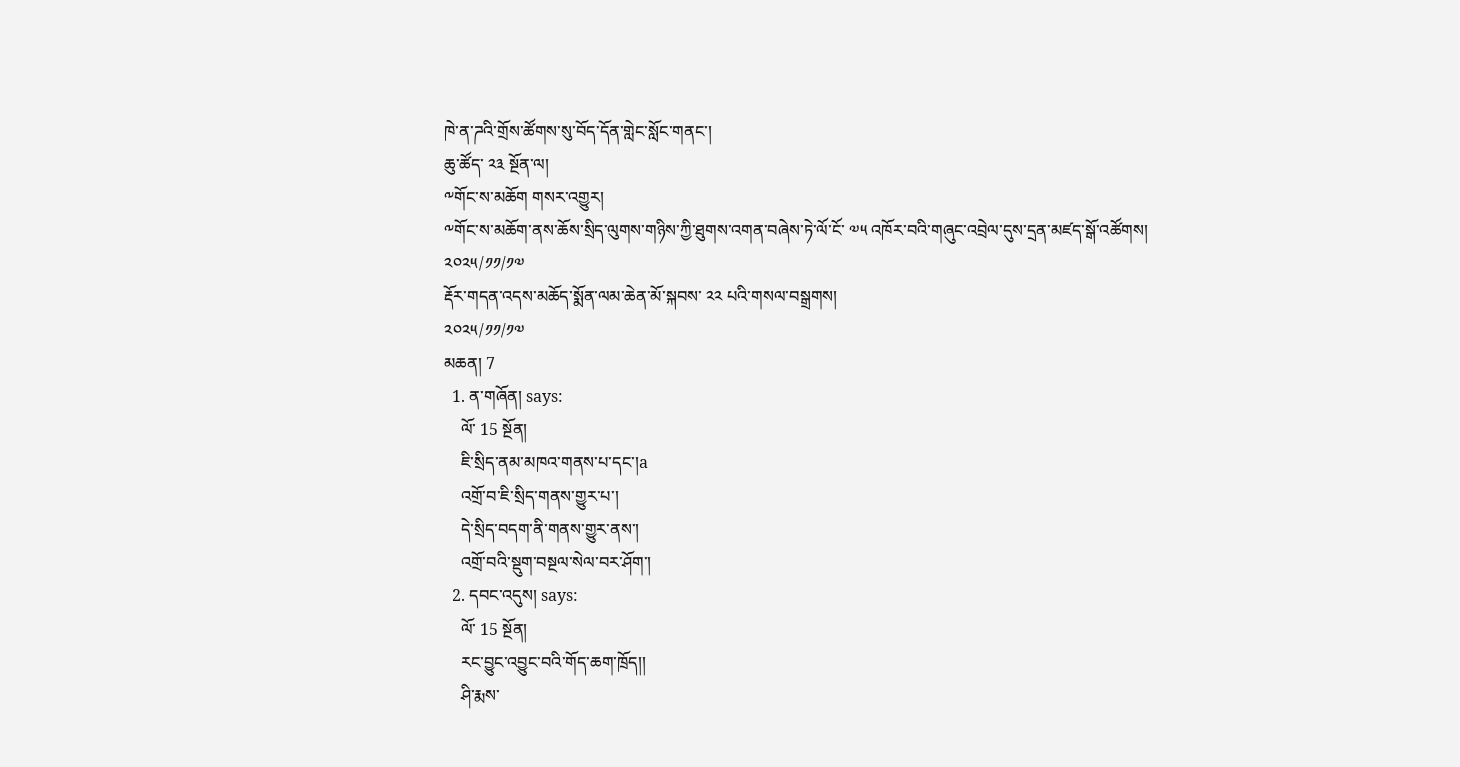ཁེ་ན་ཌའི་གྲོས་ཚོགས་སུ་བོད་དོན་གླེང་སློང་གནང་།
ཆུ་ཚོད་ ༢༣ སྔོན་ལ།
༸གོང་ས་མཆོག གསར་འགྱུར།
༸གོང་ས་མཆོག་ནས་ཆོས་སྲིད་ལུགས་གཉིས་ཀྱི་ཐུགས་འགན་བཞེས་ཏེ་ལོ་ངོ་ ༧༥ འཁོར་བའི་གཞུང་འབྲེལ་དུས་དྲན་མཛད་སྒོ་འཚོགས།
༢༠༢༥/༡༡/༡༧
རྡོར་གདན་འདས་མཆོད་སྨོན་ལམ་ཆེན་མོ་སྐབས་ ༢༢ པའི་གསལ་བསྒྲགས།
༢༠༢༥/༡༡/༡༧
མཆན། 7
  1. ན་གཞོན། says:
    ལོ་ 15 སྔོན།
    ཇི་སྲིད་ནམ་མཁའ་གནས་པ་དང་།a
    འགྲོ་བ་ཇི་སྲིད་གནས་གྱུར་པ་།
    དེ་སྲིད་བདག་ནི་གནས་གྱུར་ནས་།
    འགྲོ་བའི་སྡུག་བསྔལ་སེལ་བར་ཤོག་།
  2. དབང་འདུས། says:
    ལོ་ 15 སྔོན།
    རང་བྱུང་འབྱུང་བའི་གོད་ཆག་ཁྲོད།།
    ཤི་རྨས་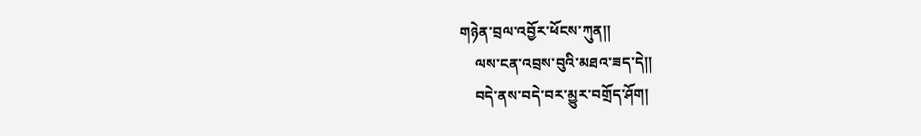གཉེན་བྲལ་འབྱོར་ཕོངས་ཀུན།།
    ལས་ངན་འབྲས་བུའི་མཐའ་ཟད་དེ།།
    བདེ་ནས་བདེ་བར་མྱུར་བགྲོད་ཤོག།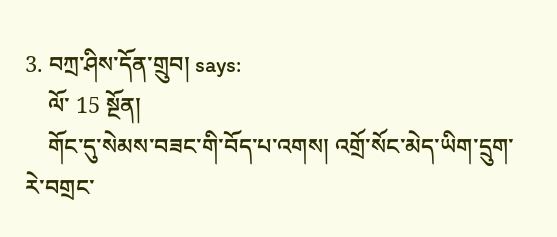3. བཀྲ་ཤིས་དོན་གྲུབ། says:
    ལོ་ 15 སྔོན།
    གོང་དུ་སེམས་བཟང་གི་བོད་པ་འགས། འགྲོ་སོང་མེད་ཡིག་དྲུག་རེ་བགྲང་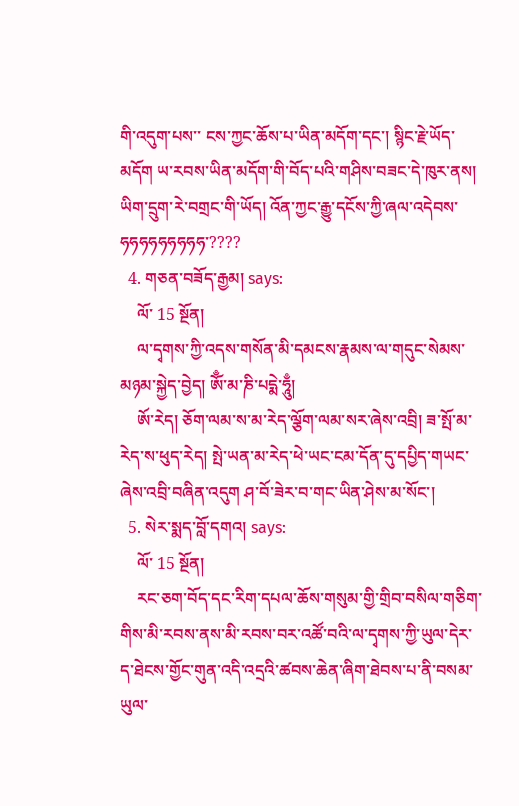གི་འདུག་པས་་ ངས་ཀྱང་ཆོས་པ་ཡིན་མདོག་དང་། སྙིང་རྗེ་ཡོད་མདོག ཡ་རབས་ཡིན་མདོག་གི་བོད་པའི་གཤིས་བཟང་དེ་ཁུར་ནས། ཡིག་དྲུག་རེ་བགྲང་གི་ཡོད། འོན་ཀྱང་རྒྱུ་དངོས་ཀྱི་ཞལ་འདེབས་ཧཧཧཧཧཧཧཧཧ་????
  4. གཅན་བཟོད་རྒྱམ། says:
    ལོ་ 15 སྔོན།
    ལ་དྭགས་ཀྱི་འདས་གསོན་མི་དམངས་རྣམས་ལ་གདུང་སེམས་མཉམ་སྐྱེད་བྱེད། ཨོྃ་མ་ཎི་པདྨེ་ཧཱུྃ།
    ཨོ་རེད། ཅོག་ལམ་ས་མ་རེད་ལྕོག་ལམ་སར་ཞེས་འབྲི། ཟ་སྤོ་མ་རེད་ས་ཕུད་རེད། སྤེ་ཡན་མ་རེད་ཕེ་ཡང་ངམ་དོན་དུ་དཔྱིད་གཡང་ཞེས་འབྲི་བཞིན་འདུག ཤ་བོ་ཟེར་བ་གང་ཡིན་ཤེས་མ་སོང་།
  5. སེར་སྨད་བློ་དགའ། says:
    ལོ་ 15 སྔོན།
    རང་ཅག་བོད་དང་རིག་དཔལ་ཆོས་གསུམ་གྱི་གྲིབ་བསིལ་གཅིག་གིས་མི་རབས་ནས་མི་རབས་བར་འཚོ་བའི་ལ་དྭགས་ཀྱི་ཡུལ་དེར་ད་ཐེངས་གྱོང་གུན་འདི་འདྲའི་ཚབས་ཆེན་ཞིག་ཐེབས་པ་ནི་བསམ་ཡུལ་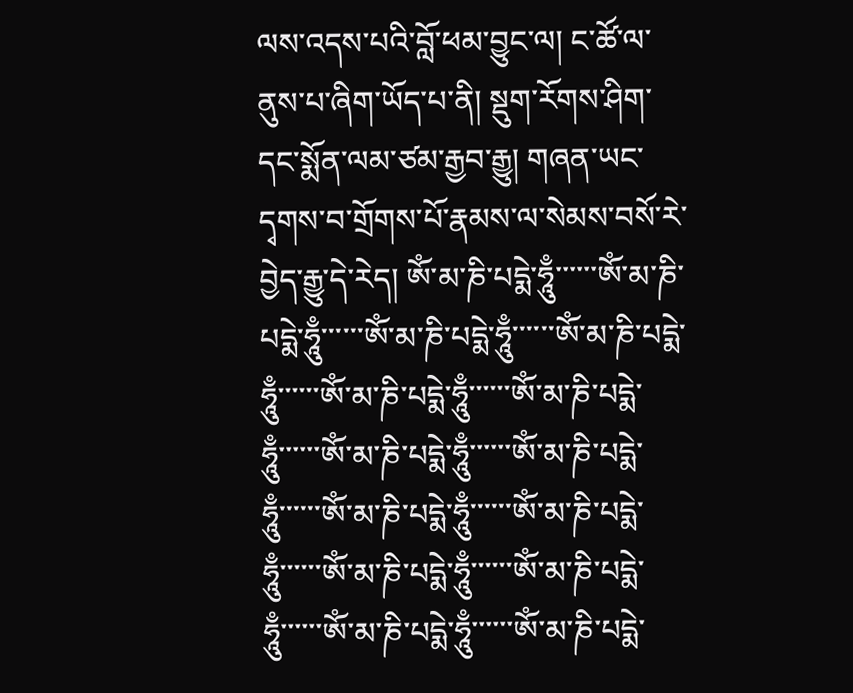ལས་འདས་པའི་བློ་ཕམ་བྱུང་ལ། ང་ཚོ་ལ་ནུས་པ་ཞིག་ཡོད་པ་ནི། སྡུག་རོགས་ཤིག་དང་སྨོན་ལམ་ཙམ་རྒྱབ་རྒྱུ། གཞན་ཡང་དྭགས་བ་གྲོགས་པོ་རྣམས་ལ་སེམས་བསོ་རེ་བྱེད་རྒྱུ་དེ་རེད། ཨོཾ་མ་ཎི་པདྨེ་ཧཱུྃ་་་་་་ཨོཾ་མ་ཎི་པདྨེ་ཧཱུྃ་་་་་་ཨོཾ་མ་ཎི་པདྨེ་ཧཱུྃ་་་་་་ཨོཾ་མ་ཎི་པདྨེ་ཧཱུྃ་་་་་་ཨོཾ་མ་ཎི་པདྨེ་ཧཱུྃ་་་་་་ཨོཾ་མ་ཎི་པདྨེ་ཧཱུྃ་་་་་་ཨོཾ་མ་ཎི་པདྨེ་ཧཱུྃ་་་་་་ཨོཾ་མ་ཎི་པདྨེ་ཧཱུྃ་་་་་་ཨོཾ་མ་ཎི་པདྨེ་ཧཱུྃ་་་་་་ཨོཾ་མ་ཎི་པདྨེ་ཧཱུྃ་་་་་་ཨོཾ་མ་ཎི་པདྨེ་ཧཱུྃ་་་་་་ཨོཾ་མ་ཎི་པདྨེ་ཧཱུྃ་་་་་་ཨོཾ་མ་ཎི་པདྨེ་ཧཱུྃ་་་་་་ཨོཾ་མ་ཎི་པདྨེ་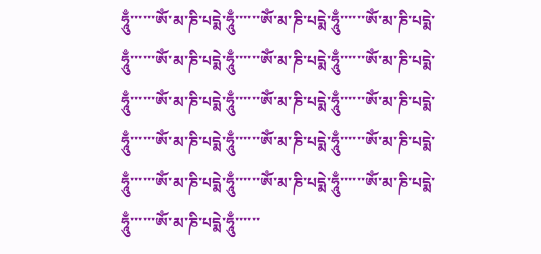ཧཱུྃ་་་་་་ཨོཾ་མ་ཎི་པདྨེ་ཧཱུྃ་་་་་་ཨོཾ་མ་ཎི་པདྨེ་ཧཱུྃ་་་་་་ཨོཾ་མ་ཎི་པདྨེ་ཧཱུྃ་་་་་་ཨོཾ་མ་ཎི་པདྨེ་ཧཱུྃ་་་་་་ཨོཾ་མ་ཎི་པདྨེ་ཧཱུྃ་་་་་་ཨོཾ་མ་ཎི་པདྨེ་ཧཱུྃ་་་་་་ཨོཾ་མ་ཎི་པདྨེ་ཧཱུྃ་་་་་་ཨོཾ་མ་ཎི་པདྨེ་ཧཱུྃ་་་་་་ཨོཾ་མ་ཎི་པདྨེ་ཧཱུྃ་་་་་་ཨོཾ་མ་ཎི་པདྨེ་ཧཱུྃ་་་་་་ཨོཾ་མ་ཎི་པདྨེ་ཧཱུྃ་་་་་་ཨོཾ་མ་ཎི་པདྨེ་ཧཱུྃ་་་་་་ཨོཾ་མ་ཎི་པདྨེ་ཧཱུྃ་་་་་་ཨོཾ་མ་ཎི་པདྨེ་ཧཱུྃ་་་་་་ཨོཾ་མ་ཎི་པདྨེ་ཧཱུྃ་་་་་་ཨོཾ་མ་ཎི་པདྨེ་ཧཱུྃ་་་་་་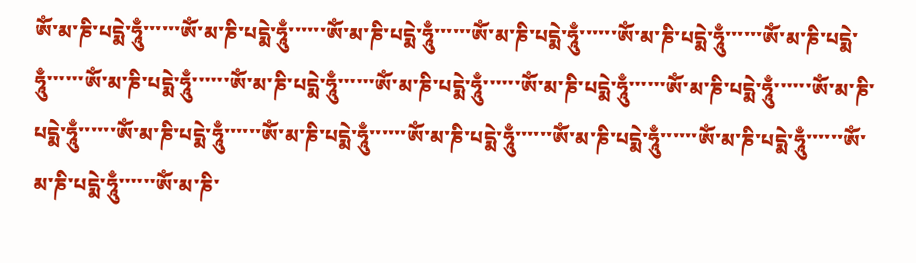ཨོཾ་མ་ཎི་པདྨེ་ཧཱུྃ་་་་་་ཨོཾ་མ་ཎི་པདྨེ་ཧཱུྃ་་་་་་ཨོཾ་མ་ཎི་པདྨེ་ཧཱུྃ་་་་་་ཨོཾ་མ་ཎི་པདྨེ་ཧཱུྃ་་་་་་ཨོཾ་མ་ཎི་པདྨེ་ཧཱུྃ་་་་་་ཨོཾ་མ་ཎི་པདྨེ་ཧཱུྃ་་་་་་ཨོཾ་མ་ཎི་པདྨེ་ཧཱུྃ་་་་་་ཨོཾ་མ་ཎི་པདྨེ་ཧཱུྃ་་་་་་ཨོཾ་མ་ཎི་པདྨེ་ཧཱུྃ་་་་་་ཨོཾ་མ་ཎི་པདྨེ་ཧཱུྃ་་་་་་ཨོཾ་མ་ཎི་པདྨེ་ཧཱུྃ་་་་་་ཨོཾ་མ་ཎི་པདྨེ་ཧཱུྃ་་་་་་ཨོཾ་མ་ཎི་པདྨེ་ཧཱུྃ་་་་་་ཨོཾ་མ་ཎི་པདྨེ་ཧཱུྃ་་་་་་ཨོཾ་མ་ཎི་པདྨེ་ཧཱུྃ་་་་་་ཨོཾ་མ་ཎི་པདྨེ་ཧཱུྃ་་་་་་ཨོཾ་མ་ཎི་པདྨེ་ཧཱུྃ་་་་་་ཨོཾ་མ་ཎི་པདྨེ་ཧཱུྃ་་་་་་ཨོཾ་མ་ཎི་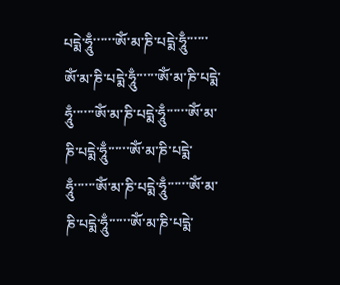པདྨེ་ཧཱུྃ་་་་་་ཨོཾ་མ་ཎི་པདྨེ་ཧཱུྃ་་་་་་ཨོཾ་མ་ཎི་པདྨེ་ཧཱུྃ་་་་་་ཨོཾ་མ་ཎི་པདྨེ་ཧཱུྃ་་་་་་ཨོཾ་མ་ཎི་པདྨེ་ཧཱུྃ་་་་་་ཨོཾ་མ་ཎི་པདྨེ་ཧཱུྃ་་་་་་ཨོཾ་མ་ཎི་པདྨེ་ཧཱུྃ་་་་་་ཨོཾ་མ་ཎི་པདྨེ་ཧཱུྃ་་་་་་ཨོཾ་མ་ཎི་པདྨེ་ཧཱུྃ་་་་་་ཨོཾ་མ་ཎི་པདྨེ་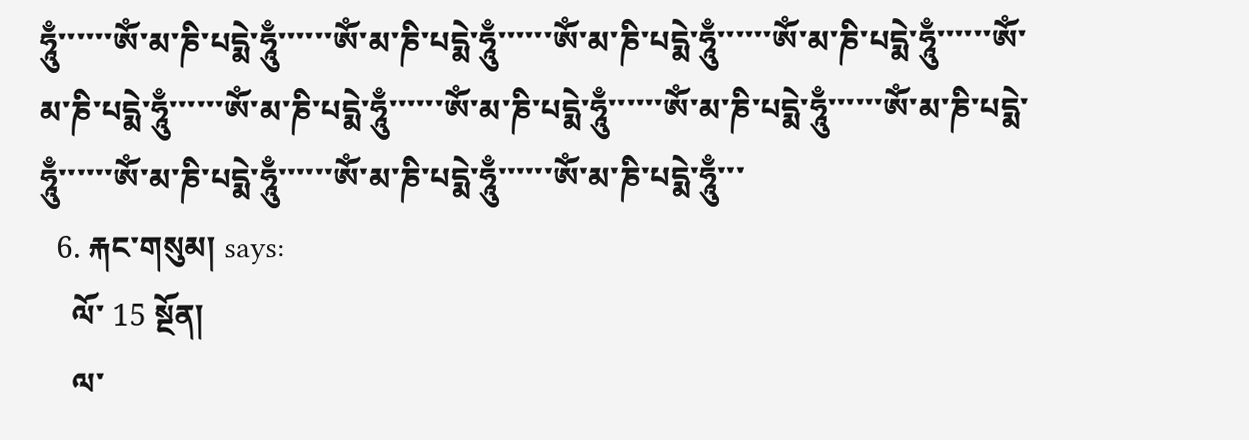ཧཱུྃ་་་་་་ཨོཾ་མ་ཎི་པདྨེ་ཧཱུྃ་་་་་་ཨོཾ་མ་ཎི་པདྨེ་ཧཱུྃ་་་་་་ཨོཾ་མ་ཎི་པདྨེ་ཧཱུྃ་་་་་་ཨོཾ་མ་ཎི་པདྨེ་ཧཱུྃ་་་་་་ཨོཾ་མ་ཎི་པདྨེ་ཧཱུྃ་་་་་་ཨོཾ་མ་ཎི་པདྨེ་ཧཱུྃ་་་་་་ཨོཾ་མ་ཎི་པདྨེ་ཧཱུྃ་་་་་་ཨོཾ་མ་ཎི་པདྨེ་ཧཱུྃ་་་་་་ཨོཾ་མ་ཎི་པདྨེ་ཧཱུྃ་་་་་་ཨོཾ་མ་ཎི་པདྨེ་ཧཱུྃ་་་་་་ཨོཾ་མ་ཎི་པདྨེ་ཧཱུྃ་་་་་་ཨོཾ་མ་ཎི་པདྨེ་ཧཱུྃ་་་
  6. རྐང་གསུམ། says:
    ལོ་ 15 སྔོན།
    ལ་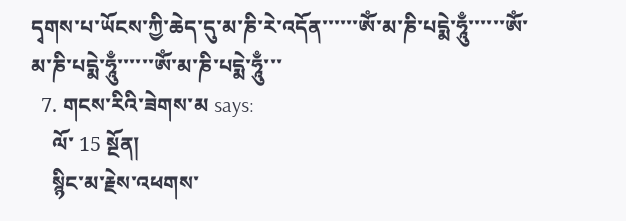དྭགས་པ་ཡོངས་ཀྱི་ཆེད་དུ་མ་ཎི་རེ་འདོན་་་་་་ཨོཾ་མ་ཎི་པདྨེ་ཧཱུྃ་་་་་་ཨོཾ་མ་ཎི་པདྨེ་ཧཱུྃ་་་་་་ཨོཾ་མ་ཎི་པདྨེ་ཧཱུྃ་་་
  7. གངས་རིའི་ཟེགས་མ says:
    ལོ་ 15 སྔོན།
    སྙིང་མ་རྗེས་འཕགས་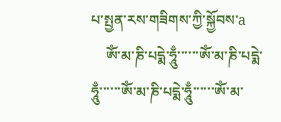པ་སྤྱན་རས་གཟིགས་ཀྱི་སྐྱོབས་a
    ཨོཾ་མ་ཎི་པདྨེ་ཧཱུྃ་་་་་་ཨོཾ་མ་ཎི་པདྨེ་ཧཱུྃ་་་་་་ཨོཾ་མ་ཎི་པདྨེ་ཧཱུྃ་་་་་་ཨོཾ་མ་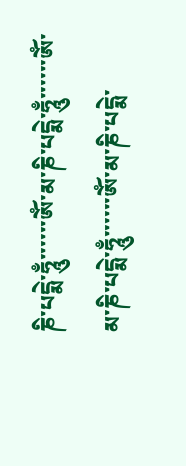ཎི་པདྨེ་ཧཱུྃ་་་་་་ཨོཾ་མ་ཎི་པདྨེ་ཧཱུྃ་་་་་་ཨོཾ་མ་ཎི་པདྨེ་ཧཱུྃ་་་་་་ཨོཾ་མ་ཎི་པདྨེ་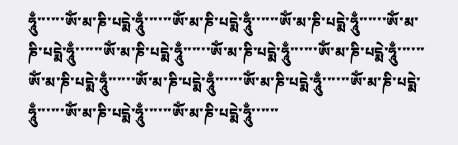ཧཱུྃ་་་་་་ཨོཾ་མ་ཎི་པདྨེ་ཧཱུྃ་་་་་་ཨོཾ་མ་ཎི་པདྨེ་ཧཱུྃ་་་་་་ཨོཾ་མ་ཎི་པདྨེ་ཧཱུྃ་་་་་་ཨོཾ་མ་ཎི་པདྨེ་ཧཱུྃ་་་་་་ཨོཾ་མ་ཎི་པདྨེ་ཧཱུྃ་་་་་་ཨོཾ་མ་ཎི་པདྨེ་ཧཱུྃ་་་་་་ཨོཾ་མ་ཎི་པདྨེ་ཧཱུྃ་་་་་་ཨོཾ་མ་ཎི་པདྨེ་ཧཱུྃ་་་་་་ཨོཾ་མ་ཎི་པདྨེ་ཧཱུྃ་་་་་་ཨོཾ་མ་ཎི་པདྨེ་ཧཱུྃ་་་་་་ཨོཾ་མ་ཎི་པདྨེ་ཧཱུྃ་་་་་་ཨོཾ་མ་ཎི་པདྨེ་ཧཱུྃ་་་་་་ཨོཾ་མ་ཎི་པདྨེ་ཧཱུྃ་་་་་་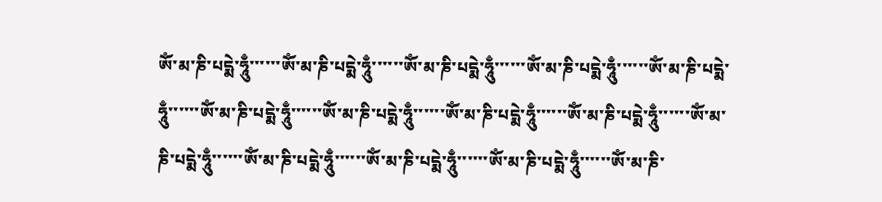ཨོཾ་མ་ཎི་པདྨེ་ཧཱུྃ་་་་་་ཨོཾ་མ་ཎི་པདྨེ་ཧཱུྃ་་་་་་ཨོཾ་མ་ཎི་པདྨེ་ཧཱུྃ་་་་་་ཨོཾ་མ་ཎི་པདྨེ་ཧཱུྃ་་་་་་ཨོཾ་མ་ཎི་པདྨེ་ཧཱུྃ་་་་་་ཨོཾ་མ་ཎི་པདྨེ་ཧཱུྃ་་་་་་ཨོཾ་མ་ཎི་པདྨེ་ཧཱུྃ་་་་་་ཨོཾ་མ་ཎི་པདྨེ་ཧཱུྃ་་་་་་ཨོཾ་མ་ཎི་པདྨེ་ཧཱུྃ་་་་་་ཨོཾ་མ་ཎི་པདྨེ་ཧཱུྃ་་་་་་ཨོཾ་མ་ཎི་པདྨེ་ཧཱུྃ་་་་་་ཨོཾ་མ་ཎི་པདྨེ་ཧཱུྃ་་་་་་ཨོཾ་མ་ཎི་པདྨེ་ཧཱུྃ་་་་་་ཨོཾ་མ་ཎི་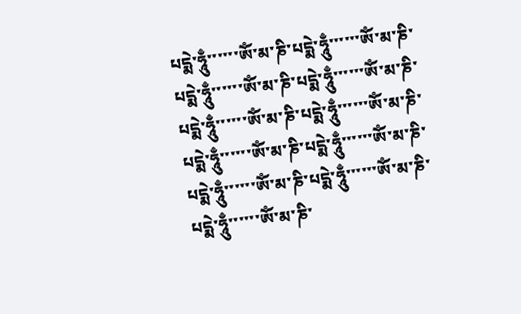པདྨེ་ཧཱུྃ་་་་་་ཨོཾ་མ་ཎི་པདྨེ་ཧཱུྃ་་་་་་ཨོཾ་མ་ཎི་པདྨེ་ཧཱུྃ་་་་་་ཨོཾ་མ་ཎི་པདྨེ་ཧཱུྃ་་་་་་ཨོཾ་མ་ཎི་པདྨེ་ཧཱུྃ་་་་་་ཨོཾ་མ་ཎི་པདྨེ་ཧཱུྃ་་་་་་ཨོཾ་མ་ཎི་པདྨེ་ཧཱུྃ་་་་་་ཨོཾ་མ་ཎི་པདྨེ་ཧཱུྃ་་་་་་ཨོཾ་མ་ཎི་པདྨེ་ཧཱུྃ་་་་་་ཨོཾ་མ་ཎི་པདྨེ་ཧཱུྃ་་་་་་ཨོཾ་མ་ཎི་པདྨེ་ཧཱུྃ་་་་་་ཨོཾ་མ་ཎི་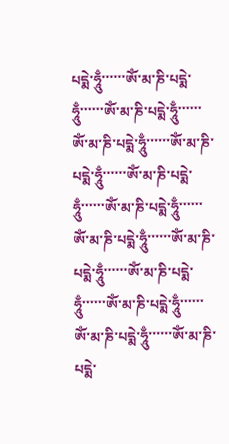པདྨེ་ཧཱུྃ་་་་་་ཨོཾ་མ་ཎི་པདྨེ་ཧཱུྃ་་་་་་ཨོཾ་མ་ཎི་པདྨེ་ཧཱུྃ་་་་་་ཨོཾ་མ་ཎི་པདྨེ་ཧཱུྃ་་་་་་ཨོཾ་མ་ཎི་པདྨེ་ཧཱུྃ་་་་་་ཨོཾ་མ་ཎི་པདྨེ་ཧཱུྃ་་་་་་ཨོཾ་མ་ཎི་པདྨེ་ཧཱུྃ་་་་་་ཨོཾ་མ་ཎི་པདྨེ་ཧཱུྃ་་་་་་ཨོཾ་མ་ཎི་པདྨེ་ཧཱུྃ་་་་་་ཨོཾ་མ་ཎི་པདྨེ་ཧཱུྃ་་་་་་ཨོཾ་མ་ཎི་པདྨེ་ཧཱུྃ་་་་་་ཨོཾ་མ་ཎི་པདྨེ་ཧཱུྃ་་་་་་ཨོཾ་མ་ཎི་པདྨེ་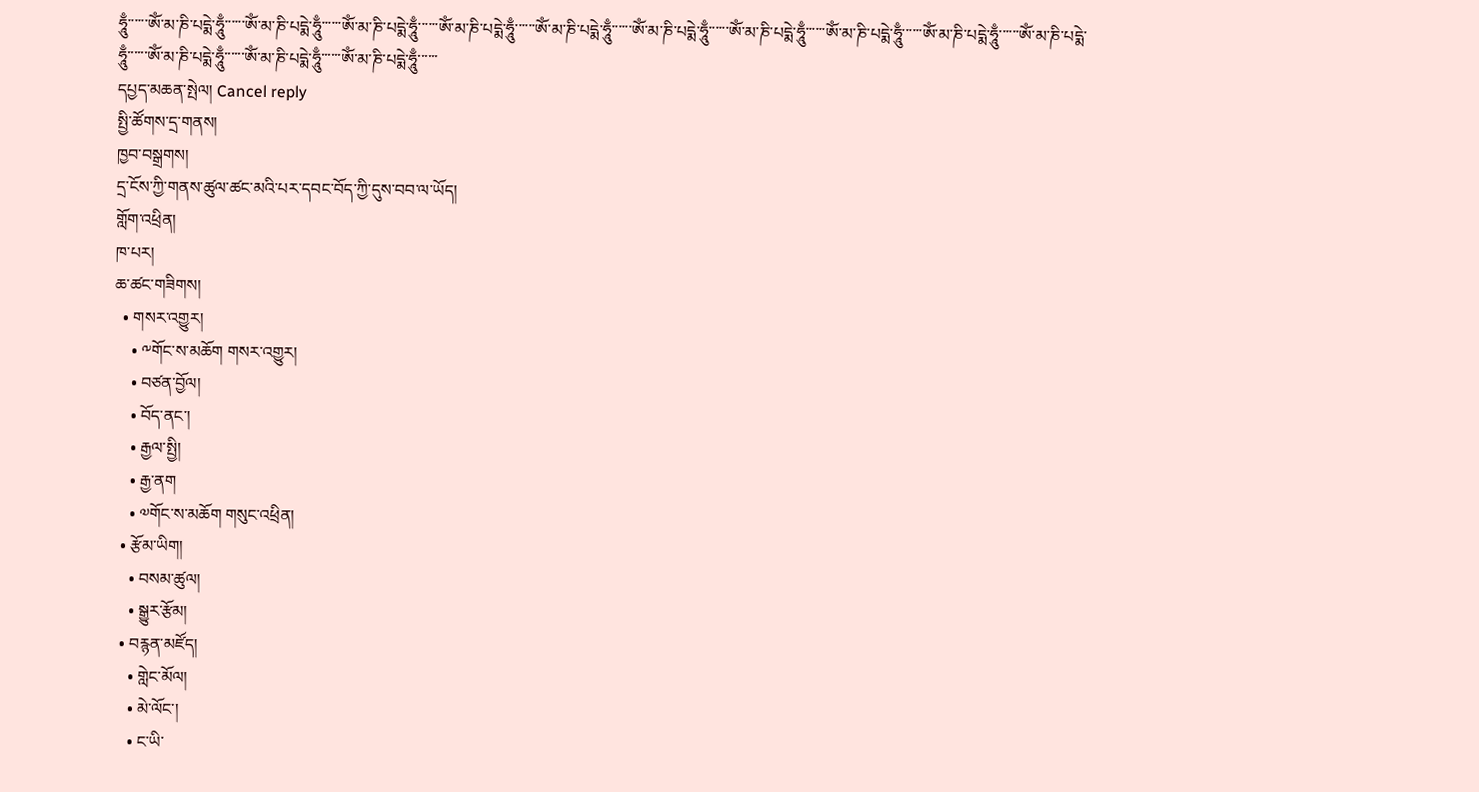ཧཱུྃ་་་་་་ཨོཾ་མ་ཎི་པདྨེ་ཧཱུྃ་་་་་་ཨོཾ་མ་ཎི་པདྨེ་ཧཱུྃ་་་་་་ཨོཾ་མ་ཎི་པདྨེ་ཧཱུྃ་་་་་་ཨོཾ་མ་ཎི་པདྨེ་ཧཱུྃ་་་་་་ཨོཾ་མ་ཎི་པདྨེ་ཧཱུྃ་་་་་་ཨོཾ་མ་ཎི་པདྨེ་ཧཱུྃ་་་་་་ཨོཾ་མ་ཎི་པདྨེ་ཧཱུྃ་་་་་་ཨོཾ་མ་ཎི་པདྨེ་ཧཱུྃ་་་་་་ཨོཾ་མ་ཎི་པདྨེ་ཧཱུྃ་་་་་་ཨོཾ་མ་ཎི་པདྨེ་ཧཱུྃ་་་་་་ཨོཾ་མ་ཎི་པདྨེ་ཧཱུྃ་་་་་་ཨོཾ་མ་ཎི་པདྨེ་ཧཱུྃ་་་་་་ཨོཾ་མ་ཎི་པདྨེ་ཧཱུྃ་་་་་་
དཔྱད་མཆན་སྤེལ། Cancel reply
སྤྱི་ཚོགས་དྲ་གནས།
ཁྱབ་བསྒྲགས།
དྲ་ངོས་ཀྱི་གནས་ཚུལ་ཚང་མའི་པར་དབང་བོད་ཀྱི་དུས་བབ་ལ་ཡོད།
གློག་འཕྲིན།
ཁ་པར།
ཆ་ཚང་གཟིགས།
  • གསར་འགྱུར།
    • ༸གོང་ས་མཆོག གསར་འགྱུར།
    • བཙན་བྱོལ།
    • བོད་ནང་།
    • རྒྱལ་སྤྱི།
    • རྒྱ་ནག
    • ༧གོང་ས་མཆོག གསུང་འཕྲིན།
  • རྩོམ་ཡིག།
    • བསམ་ཚུལ།
    • སྒྱུར་རྩོམ།
  • བརྙན་མཛོད།
    • གླེང་མོལ།
    • མེ་ལོང་།
    • ང་ཡི་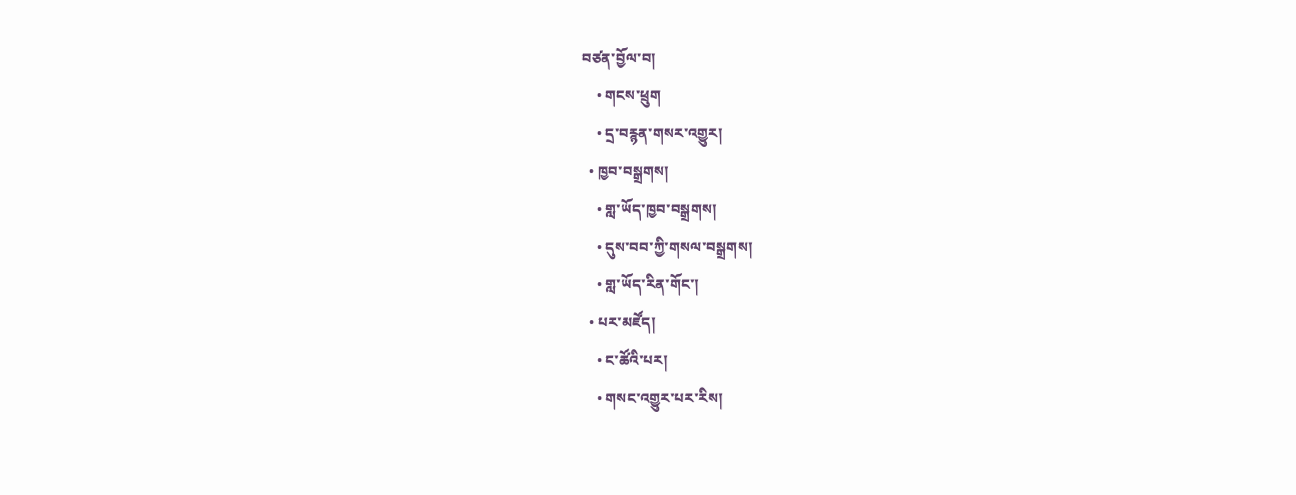བཙན་བྱོལ་བ།
    • གངས་ཕྲུག
    • དྲ་བརྙན་གསར་འགྱུར།
  • ཁྱབ་བསྒྲགས།
    • གླ་ཡོད་ཁྱབ་བསྒྲགས།
    • དུས་བབ་ཀྱི་གསལ་བསྒྲགས།
    • གླ་ཡོད་རིན་གོང་།
  • པར་མཛོད།
    • ང་ཚོའི་པར།
    • གསང་འགྱུར་པར་རིས།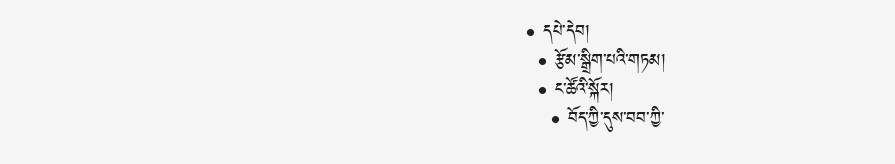• དཔེ་དེབ།
  • རྩོམ་སྒྲིག་པའི་གཏམ།
  • ང་ཚོའི་སྐོར།
    • བོད་ཀྱི་དུས་བབ་ཀྱི་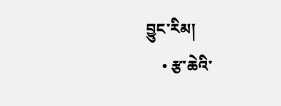བྱུང་རིམ།
    • རྩ་ཆེའི་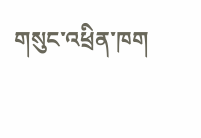གསུང་འཕྲིན་ཁག